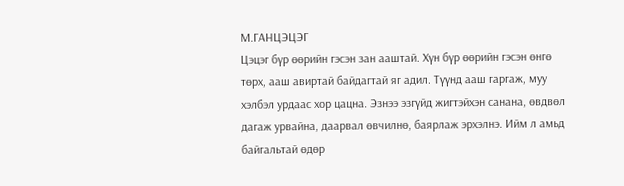М.ГАНЦЭЦЭГ
Цэцэг бүр өөрийн гэсэн зан ааштай. Хүн бүр өөрийн гэсэн өнгө төрх, ааш авиртай байдагтай яг адил. Түүнд ааш гаргаж, муу хэлбэл урдаас хор цацна. Эзнээ эзгүйд жигтэйхэн санана, өвдвөл дагаж урвайна, даарвал өвчилнө, баярлаж эрхэлнэ. Ийм л амьд байгальтай өдөр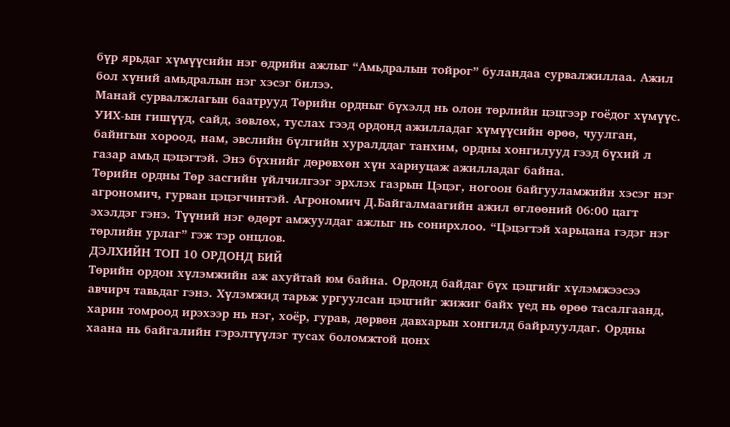бүр ярьдаг хүмүүсийн нэг өдрийн ажлыг “Амьдралын тойрог” буландаа сурвалжиллаа. Ажил бол хүний амьдралын нэг хэсэг билээ.
Манай сурвалжлагын баатрууд Төрийн ордныг бүхэлд нь олон төрлийн цэцгээр гоёдог хүмүүс. УИХ-ын гишүүд, сайд, зөвлөх, туслах гээд ордонд ажилладаг хүмүүсийн өрөө, чуулган, байнгын хороод, нам, эвслийн бүлгийн хуралддаг танхим, ордны хонгилууд гээд бүхий л газар амьд цэцэгтэй. Энэ бүхнийг дөрөвхөн хүн хариуцаж ажилладаг байна.
Төрийн ордны Төр засгийн үйлчилгээг эрхлэх газрын Цэцэг, ногоон байгууламжийн хэсэг нэг агрономич, гурван цэцэгчинтэй. Агрономич Д.Байгалмаагийн ажил өглөөний 06:00 цагт эхэлдэг гэнэ. Түүний нэг өдөрт амжуулдаг ажлыг нь сонирхлоо. “Цэцэгтэй харьцана гэдэг нэг төрлийн урлаг” гэж тэр онцлов.
ДЭЛХИЙН ТОП 10 ОРДОНД БИЙ
Төрийн ордон хүлэмжийн аж ахуйтай юм байна. Ордонд байдаг бүх цэцгийг хүлэмжээсээ авчирч тавьдаг гэнэ. Хүлэмжид тарьж ургуулсан цэцгийг жижиг байх үед нь өрөө тасалгаанд, харин томроод ирэхээр нь нэг, хоёр, гурав, дөрвөн давхарын хонгилд байрлуулдаг. Ордны хаана нь байгалийн гэрэлтүүлэг тусах боломжтой цонх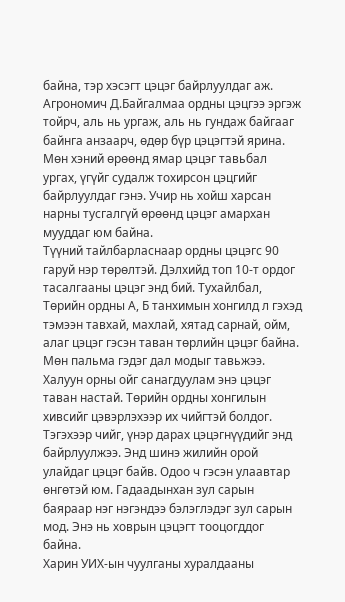байна, тэр хэсэгт цэцэг байрлуулдаг аж. Агрономич Д.Байгалмаа ордны цэцгээ эргэж тойрч, аль нь ургаж, аль нь гундаж байгааг байнга анзаарч, өдөр бүр цэцэгтэй ярина. Мөн хэний өрөөнд ямар цэцэг тавьбал ургах, үгүйг судалж тохирсон цэцгийг байрлуулдаг гэнэ. Учир нь хойш харсан нарны тусгалгүй өрөөнд цэцэг амархан мууддаг юм байна.
Түүний тайлбарласнаар ордны цэцэгс 90 гаруй нэр төрөлтэй. Дэлхийд топ 10-т ордог тасалгааны цэцэг энд бий. Тухайлбал, Төрийн ордны А, Б танхимын хонгилд л гэхэд тэмээн тавхай, махлай, хятад сарнай, ойм, алаг цэцэг гэсэн таван төрлийн цэцэг байна. Мөн пальма гэдэг дал модыг тавьжээ. Халуун орны ойг санагдуулам энэ цэцэг таван настай. Төрийн ордны хонгилын хивсийг цэвэрлэхээр их чийгтэй болдог. Тэгэхээр чийг, үнэр дарах цэцэгнүүдийг энд байрлуулжээ. Энд шинэ жилийн орой улайдаг цэцэг байв. Одоо ч гэсэн улаавтар өнгөтэй юм. Гадаадынхан зул сарын баяраар нэг нэгэндээ бэлэглэдэг зул сарын мод. Энэ нь ховрын цэцэгт тооцогддог байна.
Харин УИХ-ын чуулганы хуралдааны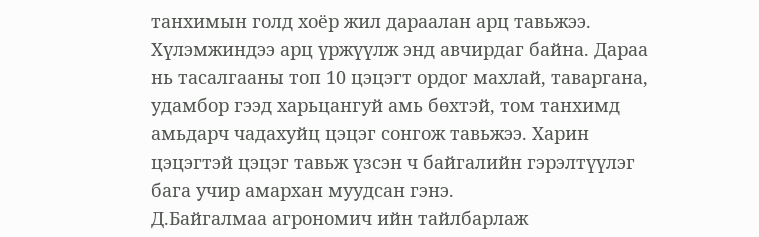танхимын голд хоёр жил дараалан арц тавьжээ. Хүлэмжиндээ арц үржүүлж энд авчирдаг байна. Дараа нь тасалгааны топ 10 цэцэгт ордог махлай, таваргана, удамбор гээд харьцангуй амь бөхтэй, том танхимд амьдарч чадахуйц цэцэг сонгож тавьжээ. Харин цэцэгтэй цэцэг тавьж үзсэн ч байгалийн гэрэлтүүлэг бага учир амархан муудсан гэнэ.
Д.Байгалмаа агрономич ийн тайлбарлаж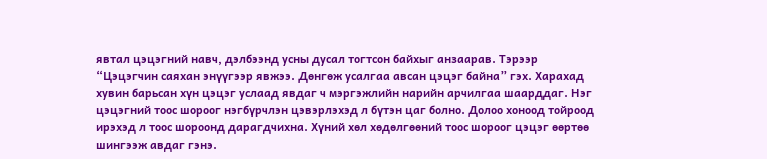явтал цэцэгний навч, дэлбээнд усны дусал тогтсон байхыг анзаарав. Тэрээр “Цэцэгчин саяхан энүүгээр явжээ. Дөнгөж усалгаа авсан цэцэг байна” гэх. Харахад хувин барьсан хүн цэцэг услаад явдаг ч мэргэжлийн нарийн арчилгаа шаарддаг. Нэг цэцэгний тоос шороог нэгбүрчлэн цэвэрлэхэд л бүтэн цаг болно. Долоо хоноод тойроод ирэхэд л тоос шороонд дарагдчихна. Хүний хөл хөдөлгөөний тоос шороог цэцэг өөртөө шингээж авдаг гэнэ.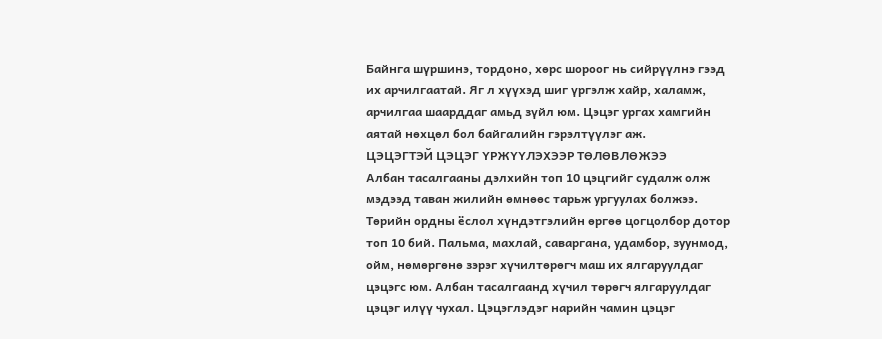Байнга шүршинэ, тордоно, хөрс шороог нь сийрүүлнэ гээд их арчилгаатай. Яг л хүүхэд шиг үргэлж хайр, халамж, арчилгаа шаарддаг амьд зүйл юм. Цэцэг ургах хамгийн аятай нөхцөл бол байгалийн гэрэлтүүлэг аж.
ЦЭЦЭГТЭЙ ЦЭЦЭГ ҮРЖҮҮЛЭХЭЭР ТӨЛӨВЛӨЖЭЭ
Албан тасалгааны дэлхийн топ 10 цэцгийг судалж олж мэдээд таван жилийн өмнөөс тарьж ургуулах болжээ. Төрийн ордны ёслол хүндэтгэлийн өргөө цогцолбор дотор топ 10 бий. Пальма, махлай, саваргана, удамбор, зуунмод, ойм, нөмөргөнө зэрэг хүчилтөрөгч маш их ялгаруулдаг цэцэгс юм. Албан тасалгаанд хүчил төрөгч ялгаруулдаг цэцэг илүү чухал. Цэцэглэдэг нарийн чамин цэцэг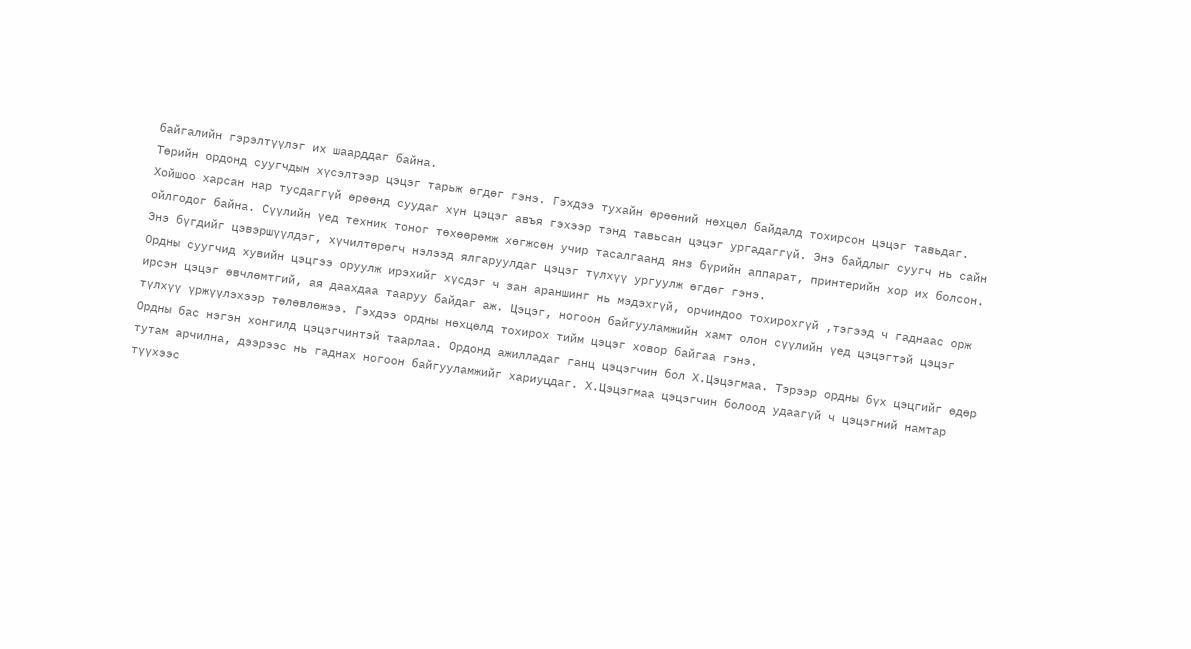байгалийн гэрэлтүүлэг их шаарддаг байна.
Төрийн ордонд суугчдын хүсэлтээр цэцэг тарьж өгдөг гэнэ. Гэхдээ тухайн өрөөний нөхцөл байдалд тохирсон цэцэг тавьдаг. Хойшоо харсан нар тусдаггүй өрөөнд суудаг хүн цэцэг авъя гэхээр тэнд тавьсан цэцэг ургадаггүй. Энэ байдлыг суугч нь сайн ойлгодог байна. Сүүлийн үед техник тоног төхөөрөмж хөгжсөн учир тасалгаанд янз бүрийн аппарат, принтерийн хор их болсон. Энэ бүгдийг цэвэршүүлдэг, хүчилтөрөгч нэлээд ялгаруулдаг цэцэг түлхүү ургуулж өгдөг гэнэ.
Ордны суугчид хувийн цэцгээ оруулж ирэхийг хүсдэг ч зан араншинг нь мэдэхгүй, орчиндоо тохирохгүй ,тэгээд ч гаднаас орж ирсэн цэцэг өвчлөмтгий, ая даахдаа тааруу байдаг аж. Цэцэг, ногоон байгууламжийн хамт олон сүүлийн үед цэцэгтэй цэцэг түлхүү үржүүлэхээр төлөвлөжээ. Гэхдээ ордны нөхцөлд тохирох тийм цэцэг ховор байгаа гэнэ.
Ордны бас нэгэн хонгилд цэцэгчинтэй таарлаа. Ордонд ажилладаг ганц цэцэгчин бол Х.Цэцэгмаа. Тэрээр ордны бүх цэцгийг өдөр тутам арчилна, дээрээс нь гаднах ногоон байгууламжийг хариуцдаг. Х.Цэцэгмаа цэцэгчин болоод удаагүй ч цэцэгний намтар түүхээс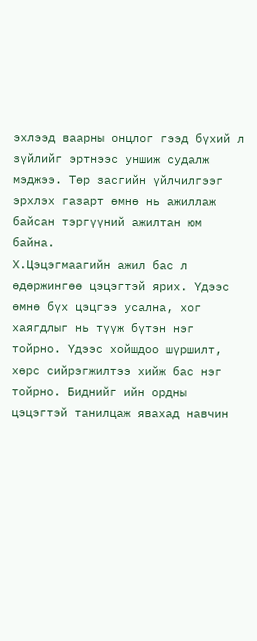эхлээд ваарны онцлог гээд бүхий л зүйлийг эртнээс уншиж судалж мэджээ. Төр засгийн үйлчилгээг эрхлэх газарт өмнө нь ажиллаж байсан тэргүүний ажилтан юм байна.
Х.Цэцэгмаагийн ажил бас л өдөржингөө цэцэгтэй ярих. Үдээс өмнө бүх цэцгээ усална, хог хаягдлыг нь түүж бүтэн нэг тойрно. Үдээс хойшдоо шүршилт, хөрс сийрэгжилтээ хийж бас нэг тойрно. Биднийг ийн ордны цэцэгтэй танилцаж явахад навчин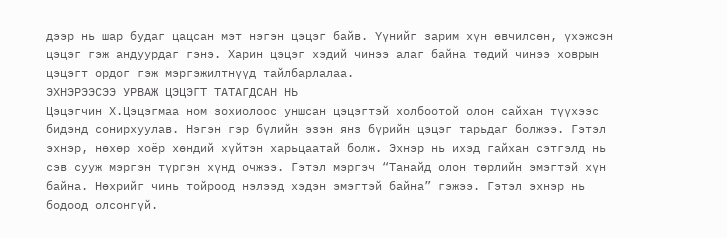дээр нь шар будаг цацсан мэт нэгэн цэцэг байв. Үүнийг зарим хүн өвчилсөн, үхэжсэн цэцэг гэж андуурдаг гэнэ. Харин цэцэг хэдий чинээ алаг байна төдий чинээ ховрын цэцэгт ордог гэж мэргэжилтнүүд тайлбарлалаа.
ЭХНЭРЭЭСЭЭ УРВАЖ ЦЭЦЭГТ ТАТАГДСАН НЬ
Цэцэгчин Х.Цэцэгмаа ном зохиолоос уншсан цэцэгтэй холбоотой олон сайхан түүхээс бидэнд сонирхуулав. Нэгэн гэр бүлийн эзэн янз бүрийн цэцэг тарьдаг болжээ. Гэтэл эхнэр, нөхөр хоёр хөндий хүйтэн харьцаатай болж. Эхнэр нь ихэд гайхан сэтгэлд нь сэв сууж мэргэн түргэн хүнд очжээ. Гэтэл мэргэч “Танайд олон төрлийн эмэгтэй хүн байна. Нөхрийг чинь тойроод нэлээд хэдэн эмэгтэй байна” гэжээ. Гэтэл эхнэр нь бодоод олсонгүй.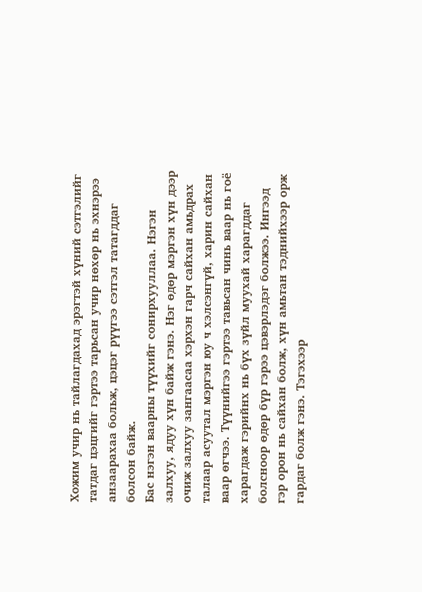Хожим учир нь тайлагдахад эрэгтэй хүний сэтгэлийг татдаг цэцгийг гэртээ тарьсан учир нөхөр нь эхнэрээ анзаарахаа больж, цэцэг рүүгээ сэтгэл татагддаг болсон байж.
Бас нэгэн ваарны түүхийг сонирхууллаа. Нэгэн залхуу, ядуу хүн байж гэнэ. Нэг өдөр мэргэн хүн дээр очиж залхуу зангаасаа хэрхэн гарч сайхан амьдрах талаар асуутал мэргэн юу ч хэлсэнгүй, харин сайхан ваар өгчээ. Түүнийгээ гэртээ тавьсан чинь ваар нь гоё харагдаж гэрийнх нь бүх зүйл муухай харагддаг болсноор өдөр бүр гэрээ цэвэрлэдэг болжээ. Ингээд гэр орон нь сайхан болж, хүн амьтан тэднийхээр орж гардаг болж гэнэ. Тэгэхээр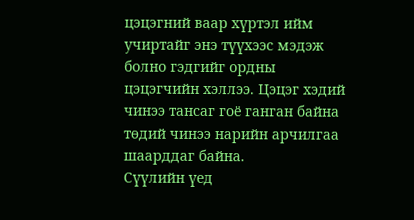цэцэгний ваар хүртэл ийм учиртайг энэ түүхээс мэдэж болно гэдгийг ордны цэцэгчийн хэллээ. Цэцэг хэдий чинээ тансаг гоё ганган байна төдий чинээ нарийн арчилгаа шаарддаг байна.
Сүүлийн үед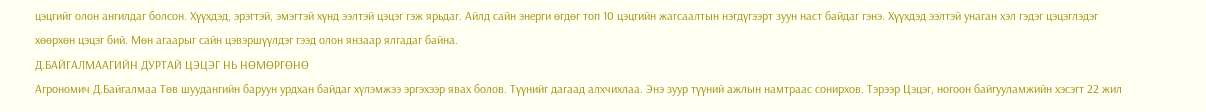цэцгийг олон ангилдаг болсон. Хүүхдэд, эрэгтэй, эмэгтэй хүнд ээлтэй цэцэг гэж ярьдаг. Айлд сайн энерги өгдөг топ 10 цэцгийн жагсаалтын нэгдүгээрт зуун наст байдаг гэнэ. Хүүхдэд ээлтэй унаган хэл гэдэг цэцэглэдэг хөөрхөн цэцэг бий. Мөн агаарыг сайн цэвэршүүлдэг гээд олон янзаар ялгадаг байна.
Д.БАЙГАЛМААГИЙН ДУРТАЙ ЦЭЦЭГ НЬ НӨМӨРГӨНӨ
Агрономич Д.Байгалмаа Төв шуудангийн баруун урдхан байдаг хүлэмжээ эргэхээр явах болов. Түүнийг дагаад алхчихлаа. Энэ зуур түүний ажлын намтраас сонирхов. Тэрээр Цэцэг, ногоон байгууламжийн хэсэгт 22 жил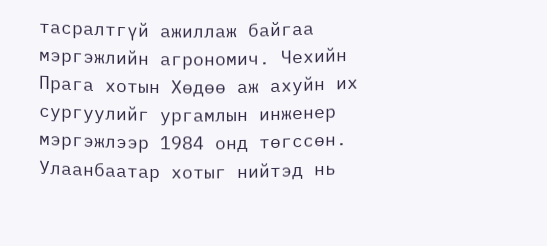тасралтгүй ажиллаж байгаа мэргэжлийн агрономич. Чехийн Прага хотын Хөдөө аж ахуйн их сургуулийг ургамлын инженер мэргэжлээр 1984 онд төгссөн. Улаанбаатар хотыг нийтэд нь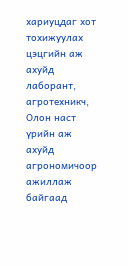хариуцдаг хот тохижуулах цэцгийн аж ахуйд лаборант, агротехникч, Олон наст үрийн аж ахуйд агрономичоор ажиллаж байгаад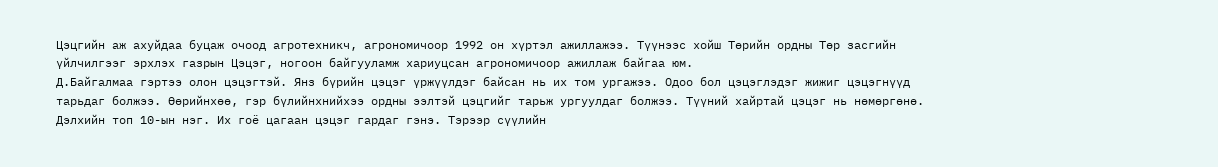Цэцгийн аж ахуйдаа буцаж очоод агротехникч, агрономичоор 1992 он хүртэл ажиллажээ. Түүнээс хойш Төрийн ордны Төр засгийн үйлчилгээг эрхлэх газрын Цэцэг, ногоон байгууламж хариуцсан агрономичоор ажиллаж байгаа юм.
Д.Байгалмаа гэртээ олон цэцэгтэй. Янз бүрийн цэцэг үржүүлдэг байсан нь их том ургажээ. Одоо бол цэцэглэдэг жижиг цэцэгнүүд тарьдаг болжээ. Өөрийнхөө, гэр бүлийнхнийхээ ордны ээлтэй цэцгийг тарьж ургуулдаг болжээ. Түүний хайртай цэцэг нь нөмөргөнө. Дэлхийн топ 10-ын нэг. Их гоё цагаан цэцэг гардаг гэнэ. Тэрээр сүүлийн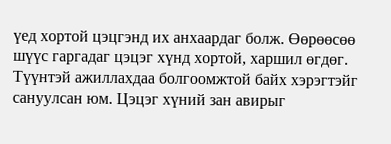үед хортой цэцгэнд их анхаардаг болж. Өөрөөсөө шүүс гаргадаг цэцэг хүнд хортой, харшил өгдөг. Түүнтэй ажиллахдаа болгоомжтой байх хэрэгтэйг сануулсан юм. Цэцэг хүний зан авирыг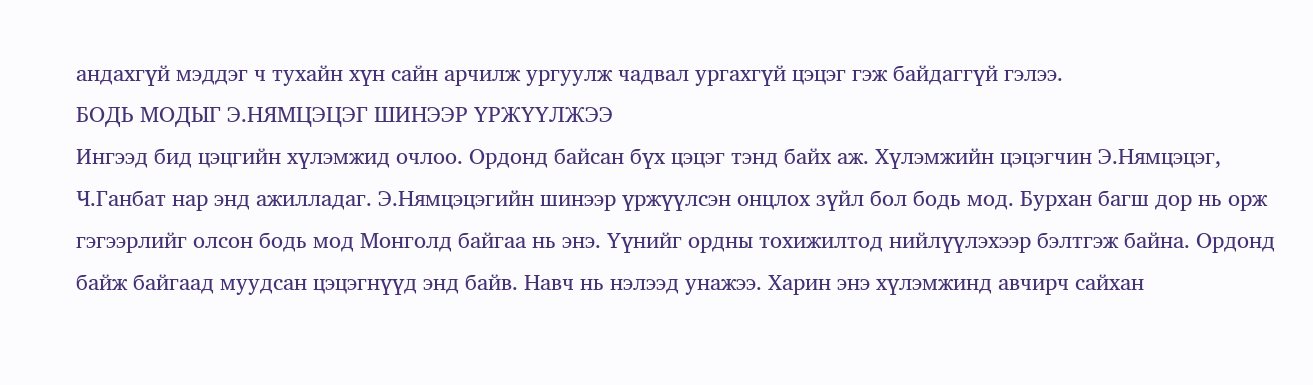андахгүй мэддэг ч тухайн хүн сайн арчилж ургуулж чадвал ургахгүй цэцэг гэж байдаггүй гэлээ.
БОДЬ МОДЫГ Э.НЯМЦЭЦЭГ ШИНЭЭР ҮРЖҮҮЛЖЭЭ
Ингээд бид цэцгийн хүлэмжид очлоо. Ордонд байсан бүх цэцэг тэнд байх аж. Хүлэмжийн цэцэгчин Э.Нямцэцэг, Ч.Ганбат нар энд ажилладаг. Э.Нямцэцэгийн шинээр үржүүлсэн онцлох зүйл бол бодь мод. Бурхан багш дор нь орж гэгээрлийг олсон бодь мод Монголд байгаа нь энэ. Үүнийг ордны тохижилтод нийлүүлэхээр бэлтгэж байна. Ордонд байж байгаад муудсан цэцэгнүүд энд байв. Навч нь нэлээд унажээ. Харин энэ хүлэмжинд авчирч сайхан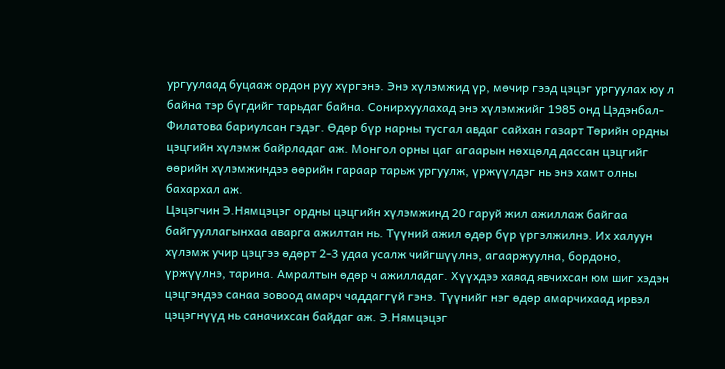ургуулаад буцааж ордон руу хүргэнэ. Энэ хүлэмжид үр, мөчир гээд цэцэг ургуулах юу л байна тэр бүгдийг тарьдаг байна. Сонирхуулахад энэ хүлэмжийг 1985 онд Цэдэнбал-Филатова бариулсан гэдэг. Өдөр бүр нарны тусгал авдаг сайхан газарт Төрийн ордны цэцгийн хүлэмж байрладаг аж. Монгол орны цаг агаарын нөхцөлд дассан цэцгийг өөрийн хүлэмжиндээ өөрийн гараар тарьж ургуулж, үржүүлдэг нь энэ хамт олны бахархал аж.
Цэцэгчин Э.Нямцэцэг ордны цэцгийн хүлэмжинд 20 гаруй жил ажиллаж байгаа байгууллагынхаа аварга ажилтан нь. Түүний ажил өдөр бүр үргэлжилнэ. Их халуун хүлэмж учир цэцгээ өдөрт 2-3 удаа усалж чийгшүүлнэ, агааржуулна, бордоно, үржүүлнэ, тарина. Амралтын өдөр ч ажилладаг. Хүүхдээ хаяад явчихсан юм шиг хэдэн цэцгэндээ санаа зовоод амарч чаддаггүй гэнэ. Түүнийг нэг өдөр амарчихаад ирвэл цэцэгнүүд нь саначихсан байдаг аж. Э.Нямцэцэг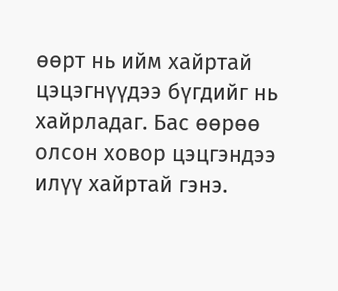өөрт нь ийм хайртай цэцэгнүүдээ бүгдийг нь хайрладаг. Бас өөрөө олсон ховор цэцгэндээ илүү хайртай гэнэ.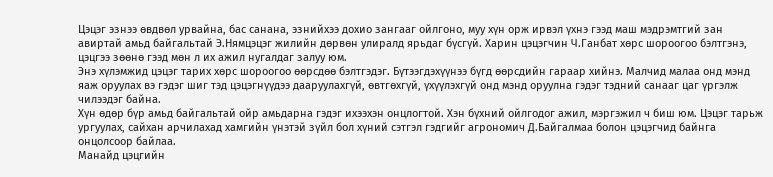Цэцэг эзнээ өвдвөл урвайна, бас санана, эзнийхээ дохио зангааг ойлгоно, муу хүн орж ирвэл үхнэ гээд маш мэдрэмтгий зан авиртай амьд байгальтай Э.Нямцэцэг жилийн дөрвөн улиралд ярьдаг бүсгүй. Харин цэцэгчин Ч.Ганбат хөрс шороогоо бэлтгэнэ, цэцгээ зөөнө гээд мөн л их ажил нугалдаг залуу юм.
Энэ хүлэмжид цэцэг тарих хөрс шороогоо өөрсдөө бэлтгэдэг. Бүтээгдэхүүнээ бүгд өөрсдийн гараар хийнэ. Малчид малаа онд мэнд яаж оруулах вэ гэдэг шиг тэд цэцэгнүүдээ дааруулахгүй, өвтгөхгүй, үхүүлэхгүй онд мэнд оруулна гэдэг тэдний санааг цаг үргэлж чилээдэг байна.
Хүн өдөр бүр амьд байгальтай ойр амьдарна гэдэг ихээхэн онцлогтой. Хэн бүхний ойлгодог ажил, мэргэжил ч биш юм. Цэцэг тарьж ургуулах, сайхан арчилахад хамгийн үнэтэй зүйл бол хүний сэтгэл гэдгийг агрономич Д.Байгалмаа болон цэцэгчид байнга онцолсоор байлаа.
Манайд цэцгийн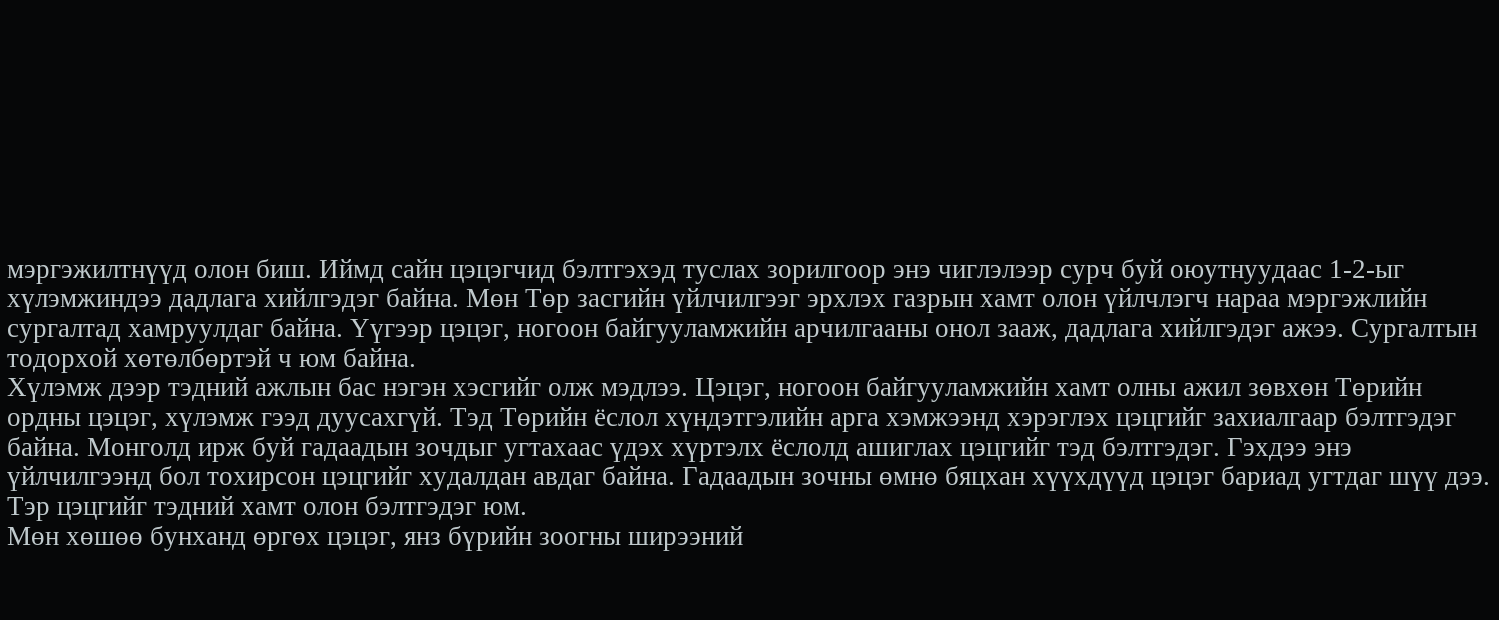мэргэжилтнүүд олон биш. Иймд сайн цэцэгчид бэлтгэхэд туслах зорилгоор энэ чиглэлээр сурч буй оюутнуудаас 1-2-ыг хүлэмжиндээ дадлага хийлгэдэг байна. Мөн Төр засгийн үйлчилгээг эрхлэх газрын хамт олон үйлчлэгч нараа мэргэжлийн сургалтад хамруулдаг байна. Үүгээр цэцэг, ногоон байгууламжийн арчилгааны онол зааж, дадлага хийлгэдэг ажээ. Сургалтын тодорхой хөтөлбөртэй ч юм байна.
Хүлэмж дээр тэдний ажлын бас нэгэн хэсгийг олж мэдлээ. Цэцэг, ногоон байгууламжийн хамт олны ажил зөвхөн Төрийн ордны цэцэг, хүлэмж гээд дуусахгүй. Тэд Төрийн ёслол хүндэтгэлийн арга хэмжээнд хэрэглэх цэцгийг захиалгаар бэлтгэдэг байна. Монголд ирж буй гадаадын зочдыг угтахаас үдэх хүртэлх ёслолд ашиглах цэцгийг тэд бэлтгэдэг. Гэхдээ энэ үйлчилгээнд бол тохирсон цэцгийг худалдан авдаг байна. Гадаадын зочны өмнө бяцхан хүүхдүүд цэцэг бариад угтдаг шүү дээ. Тэр цэцгийг тэдний хамт олон бэлтгэдэг юм.
Мөн хөшөө бунханд өргөх цэцэг, янз бүрийн зоогны ширээний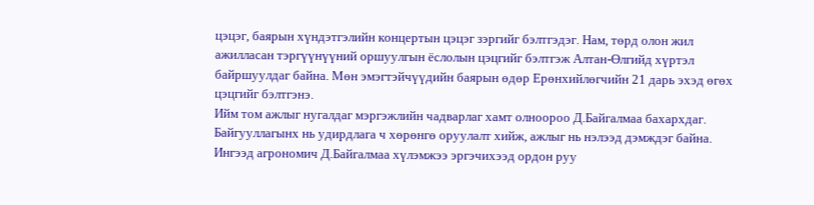цэцэг, баярын хүндэтгэлийн концертын цэцэг зэргийг бэлтгэдэг. Нам, төрд олон жил ажилласан тэргүүнүүний оршуулгын ёслолын цэцгийг бэлтгэж Алтан-Өлгийд хүртэл байршуулдаг байна. Мөн эмэгтэйчүүдийн баярын өдөр Ерөнхийлөгчийн 21 дарь эхэд өгөх цэцгийг бэлтгэнэ.
Ийм том ажлыг нугалдаг мэргэжлийн чадварлаг хамт олноороо Д.Байгалмаа бахархдаг. Байгууллагынх нь удирдлага ч хөрөнгө оруулалт хийж, ажлыг нь нэлээд дэмждэг байна. Ингээд агрономич Д.Байгалмаа хүлэмжээ эргэчихээд ордон руу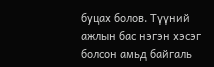буцах болов. Түүний ажлын бас нэгэн хэсэг болсон амьд байгаль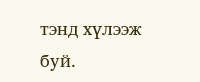тэнд хүлээж буй.